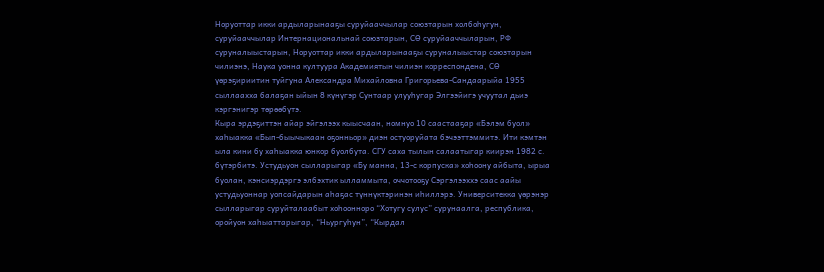Норуоттар икки ардыларынааҕы суруйааччылар союзтарын холбоһугун, суруйааччылар Интернациональнай союзтарын, СӨ суруйааччыларын, РФ суруналыыстарын, Норуоттар икки ардыларынааҕы суруналыыстар союзтарын чилиэнэ, Наука уонна култуура Академиятын чилиэн корреспондена, СӨ үөрэҕириитин туйгуна Александра Михайловна Григорьева-Сандаарыйа 1955 сыллаахха балаҕан ыйын 8 күнүгэр Сунтаар улууһугар Элгээйигэ учуутал дьиэ кэргэнигэр төрөөбүтэ.
Кыра эрдэҕиттэн айар эйгэлээх кыысчаан, номнуо 10 саастааҕар «Бэлэм буол» хаһыакка «Бып-быычыкаан оҕонньор» диэн остуоруйата бэчээттэммитэ. Ити кэмтэн ыла кини бу хаһыакка юнкор буолбута. СГУ саха тылын салаатыгар киирэн 1982 с. бүтэрбитэ. Устудьуон сылларыгар «Бу манна, 13-с корпуска» хоһоону айбыта, ырыа буолан, кэнсиэрдэргэ элбэхтик ылламмыта, оччотооҕу Сэргэлээххэ саас аайы устудьуоннар уопсайдарын аһаҕас түннүктэринэн иһиллэрэ. Университекка үөрэнэр сылларыгар суруйталаабыт хоһоонноро “Хотугу сулус” сурунаалга, республика, оройуон хаһыаттарыгар, “Ньургуһун”, “Кырдал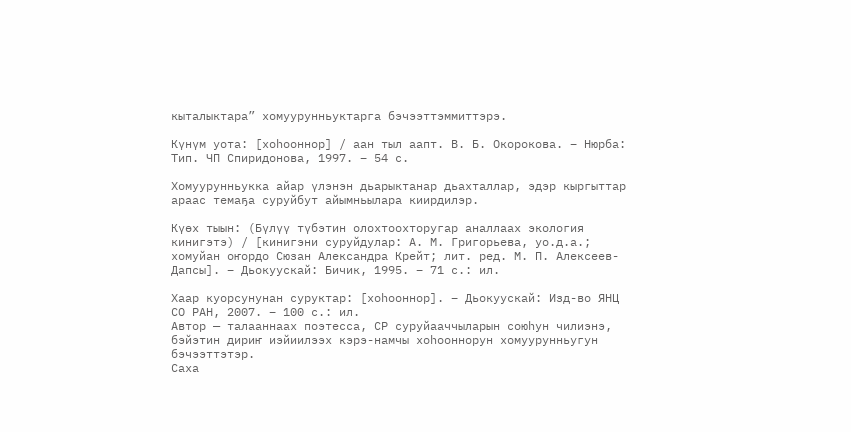кыталыктара” хомуурунньуктарга бэчээттэммиттэрэ.

Күнүм уота: [хоһооннор] / аан тыл аапт. В. Б. Окорокова. – Нюрба: Тип. ЧП Спиридонова, 1997. – 54 с.

Хомуурунньукка айар үлэнэн дьарыктанар дьахталлар, эдэр кыргыттар араас темаҕа суруйбут айымньылара киирдилэр.

Күөх тыын: (Бүлүү түбэтин олохтоохторугар аналлаах экология кинигэтэ) / [кинигэни суруйдулар: А. М. Григорьева, уо.д.а.; хомуйан оҥордо Сюзан Александра Крейт; лит. ред. М. П. Алексеев-Дапсы]. – Дьокуускай: Бичик, 1995. – 71 с.: ил.

Хаар куорсунунан суруктар: [хоһооннор]. – Дьокуускай: Изд-во ЯНЦ СО РАН, 2007. – 100 с.: ил.
Автор — талааннаах поэтесса, СР суруйааччыларын союһун чилиэнэ, бэйэтин дириҥ иэйиилээх кэрэ-намчы хоһооннорун хомуурунньугун бэчээттэтэр.
Саха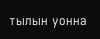тылын уонна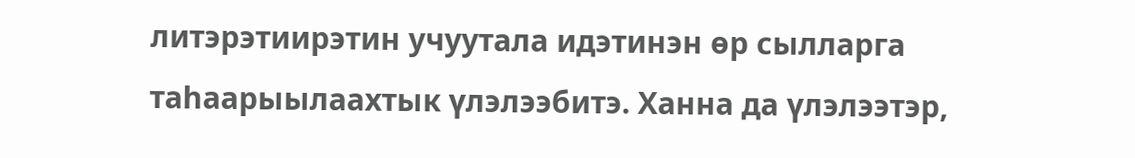литэрэтиирэтин учуутала идэтинэн өр сылларга таһаарыылаахтык үлэлээбитэ. Ханна да үлэлээтэр,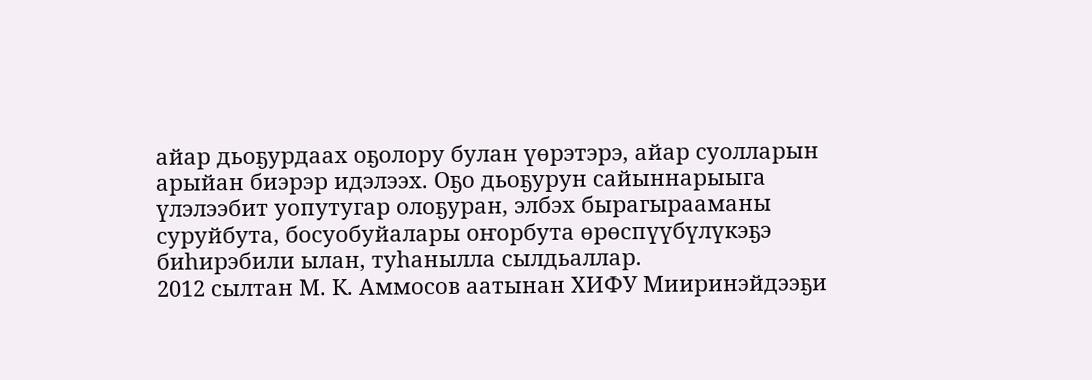айар дьоҕурдаах оҕолору булан үөрэтэрэ, айар суолларын арыйан биэрэр идэлээх. Оҕо дьоҕурун сайыннарыыга үлэлээбит уопутугар олоҕуран, элбэх бырагырааманы суруйбута, босуобуйалары оҥорбута өрөспүүбүлүкэҕэ биһирэбили ылан, туһанылла сылдьаллар.
2012 сылтан М. К. Аммосов аатынан ХИФУ Мииринэйдээҕи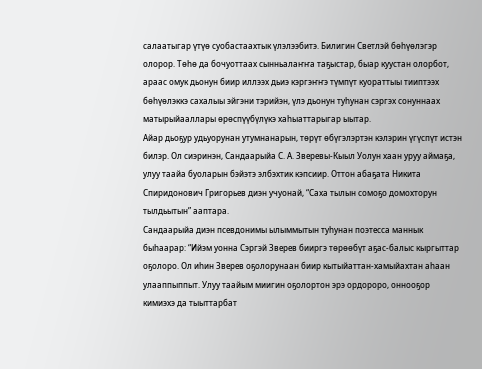салаатыгар үтүө суобастаахтык үлэлээбитэ. Билигин Светлэй бөһүөлэгэр олорор. Төһө да бочуоттаах сынньалаҥҥа таҕыстар, быар куустан олорбот, араас омук дьонун биир иллээх дьиэ кэргэҥҥэ түмпүт куораттыы тииптээх бөһүөлэккэ сахалыы эйгэни тэрийэн, үлэ дьонун туһунан сэргэх сонуннаах матырыйааллары өрөспүүбүлүкэ хаһыаттарыгар ыытар.
Айар дьоҕур удьуорунан утумнанарын, төрүт өбүгэлэртэн кэлэрин үгүспүт истэн билэр. Ол сиэринэн, Сандаарыйа С. А. Зверевы-Кыыл Уолун хаан уруу аймаҕа, улуу таайа буоларын бэйэтэ элбэхтик кэпсиир. Оттон абаҕата Никита Спиридонович Григорьев диэн учуонай, “Саха тылын сомоҕо домохторун тылдьытын” ааптара.
Сандаарыйа диэн псевдонимы ылыммытын туһунан поэтесса маннык быһаарар: “Ийэм уонна Сэргэй Зверев бииргэ төрөөбүт аҕас-балыс кыргыттар оҕолоро. Ол иһин Зверев оҕолорунаан биир кытыйаттан-хамыйахтан аһаан улааппыппыт. Улуу таайым миигин оҕолортон эрэ ордороро, оннооҕор кимиэхэ да тыыттарбат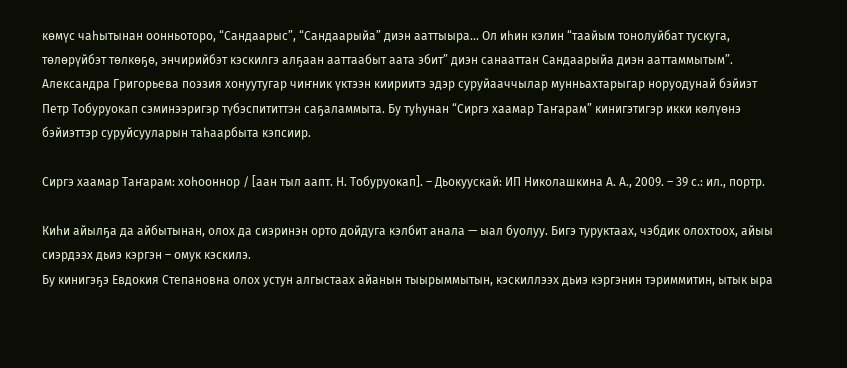көмүс чаһытынан оонньоторо, “Сандаарыс”, “Сандаарыйа” диэн ааттыыра… Ол иһин кэлин “таайым тонолуйбат тускуга, төлөрүйбэт төлкөҕө, энчирийбэт кэскилгэ алҕаан ааттаабыт аата эбит” диэн санааттан Сандаарыйа диэн ааттаммытым”.
Александра Григорьева поэзия хонуутугар чиҥник үктээн киириитэ эдэр суруйааччылар мунньахтарыгар норуодунай бэйиэт Петр Тобуруокап сэминээригэр түбэспититтэн саҕаламмыта. Бу туһунан “Сиргэ хаамар Таҥарам” кинигэтигэр икки көлүөнэ бэйиэттэр суруйсууларын таһаарбыта кэпсиир.

Сиргэ хаамар Таҥарам: хоһооннор / [аан тыл аапт. Н. Тобуруокап]. – Дьокуускай: ИП Николашкина А. А., 2009. – 39 с.: ил., портр.

Киһи айылҕа да айбытынан, олох да сиэринэн орто дойдуга кэлбит анала — ыал буолуу. Бигэ туруктаах, чэбдик олохтоох, айыы сиэрдээх дьиэ кэргэн – омук кэскилэ.
Бу кинигэҕэ Евдокия Степановна олох устун алгыстаах айанын тыырыммытын, кэскиллээх дьиэ кэргэнин тэриммитин, ытык ыра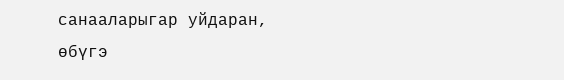санааларыгар уйдаран, өбүгэ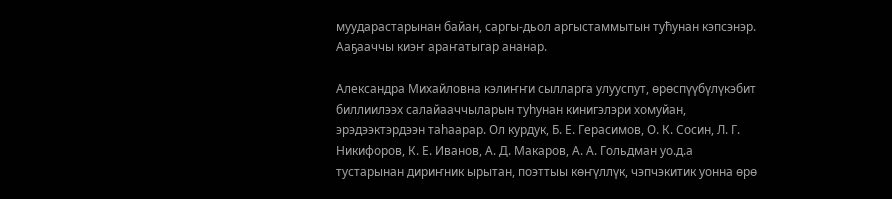муударастарынан байан, саргы-дьол аргыстаммытын тућунан кэпсэнэр.
Ааҕааччы киэҥ араҥатыгар ананар.

Александра Михайловна кэлиҥҥи сылларга улууспут, өрөспүүбүлүкэбит биллиилээх салайааччыларын туһунан кинигэлэри хомуйан, эрэдээктэрдээн таһаарар. Ол курдук, Б. Е. Герасимов, О. К. Сосин, Л. Г. Никифоров, К. Е. Иванов, А. Д. Макаров, А. А. Гольдман уо.д.а тустарынан дириҥник ырытан, поэттыы көҥүллүк, чэпчэкитик уонна өрө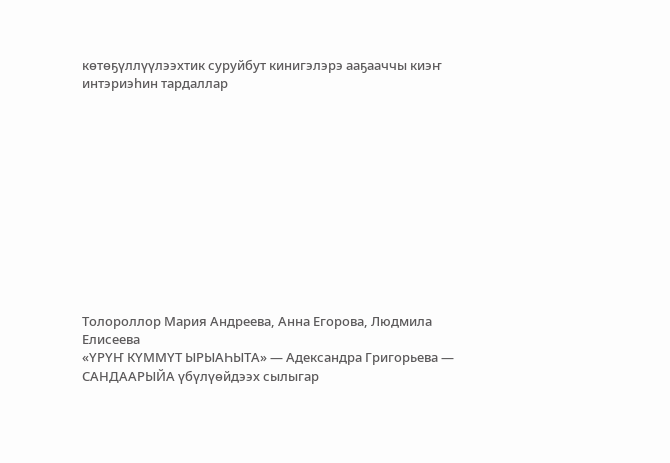көтөҕүллүүлээхтик суруйбут кинигэлэрэ ааҕааччы киэҥ интэриэһин тардаллар












Толороллор Мария Андреева, Анна Егорова, Людмила Елисеева
«ҮРҮҤ КҮММҮТ ЫРЫАҺЫТА» — Адександра Григорьева — САНДААРЫЙА үбүлүөйдээх сылыгар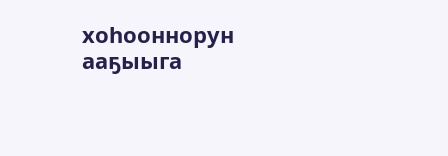хоһооннорун ааҕыыга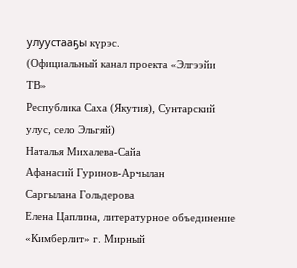улуустааҕы күрэс.
(Официальный канал проекта «Элгээйи ТВ»
Республика Саха (Якутия), Сунтарский улус, село Эльгяй)
Наталья Михалева-Сайа
Афанасий Гуринов-Арчылан
Саргылана Гольдерова
Елена Цаплина, литературное объединение «Кимберлит» г. Мирный